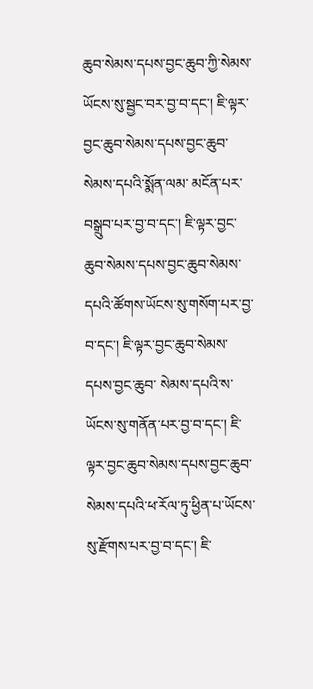ཆུབ་སེམས་དཔས་བྱང་ཆུབ་ཀྱི་སེམས་ཡོངས་སུ་སྦྱང་བར་བྱ་བ་དང་། ཇི་ལྟར་བྱང་ཆུབ་སེམས་དཔས་བྱང་ཆུབ་སེམས་དཔའི་སྨོན་ལམ་ མངོན་པར་བསྒྲུབ་པར་བྱ་བ་དང་། ཇི་ལྟར་བྱང་ཆུབ་སེམས་དཔས་བྱང་ཆུབ་སེམས་དཔའི་ཚོགས་ཡོངས་སུ་གསོག་པར་བྱ་བ་དང་། ཇི་ལྟར་བྱང་ཆུབ་སེམས་དཔས་བྱང་ཆུབ་ སེམས་དཔའི་ས་ཡོངས་སུ་གནོན་པར་བྱ་བ་དང་། ཇི་ལྟར་བྱང་ཆུབ་སེམས་དཔས་བྱང་ཆུབ་སེམས་དཔའི་ཕ་རོལ་ཏུ་ཕྱིན་པ་ཡོངས་སུ་རྫོགས་པར་བྱ་བ་དང་། ཇི་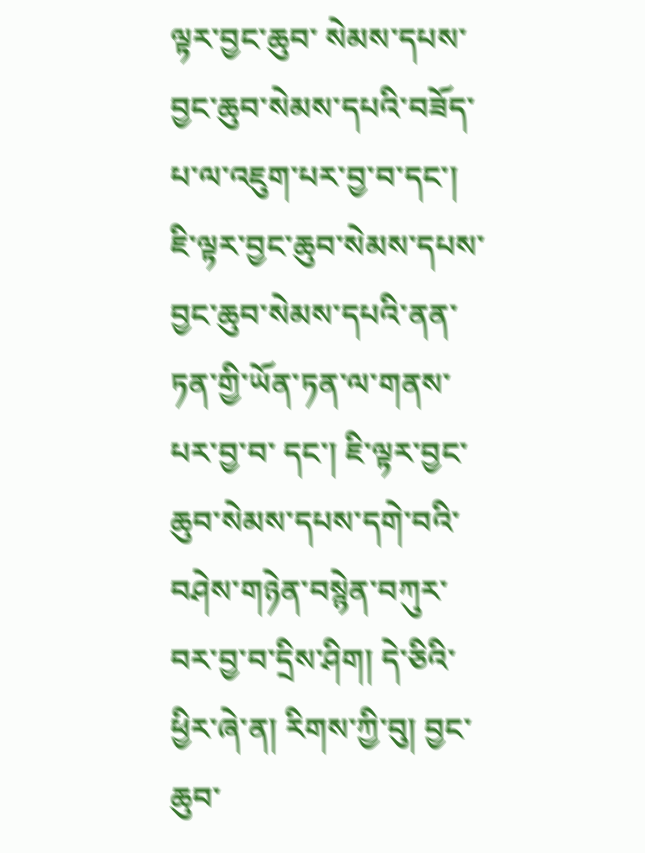ལྟར་བྱང་ཆུབ་ སེམས་དཔས་བྱང་ཆུབ་སེམས་དཔའི་བཟོད་པ་ལ་འཇུག་པར་བྱ་བ་དང་། ཇི་ལྟར་བྱང་ཆུབ་སེམས་དཔས་བྱང་ཆུབ་སེམས་དཔའི་ནན་ཏན་གྱི་ཡོན་ཏན་ལ་གནས་པར་བྱ་བ་ དང་། ཇི་ལྟར་བྱང་ཆུབ་སེམས་དཔས་དགེ་བའི་བཤེས་གཉེན་བསྙེན་བཀུར་བར་བྱ་བ་དྲིས་ཤིག། དེ་ཅིའི་ཕྱིར་ཞེ་ན། རིགས་ཀྱི་བུ། བྱང་ཆུབ་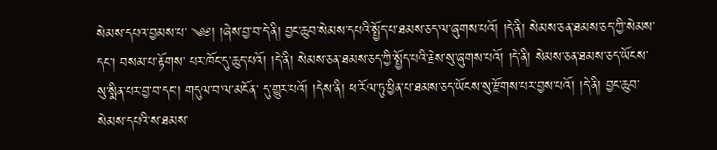སེམས་དཔའ་བྱམས་པ་ ༄༅། །ཞེས་བྱ་བ་དེ་ནི། བྱང་ཆུབ་སེམས་དཔའི་སྤྱོད་པ་ཐམས་ཅད་ལ་ཞུགས་པའོ། །དེ་ནི། སེམས་ཅན་ཐམས་ཅད་ཀྱི་སེམས་དང་། བསམ་པ་རྟོགས་ པར་ཁོང་དུ་ཆུད་པའོ། །དེ་ནི། སེམས་ཅན་ཐམས་ཅད་ཀྱི་སྤྱོད་པའི་རྗེས་སུ་ཞུགས་པའོ། །དེ་ནི། སེམས་ཅན་ཐམས་ཅད་ཡོངས་སུ་སྨིན་པར་བྱ་བ་དང་། གདུལ་བ་ལ་མངོན་ དུ་གྱུར་པའོ། །དེས་ནི། ཕ་རོལ་ཏུ་ཕྱིན་པ་ཐམས་ཅད་ཡོངས་སུ་རྫོགས་པར་བྱས་པའོ། །དེ་ནི། བྱང་ཆུབ་སེམས་དཔའི་ས་ཐམས་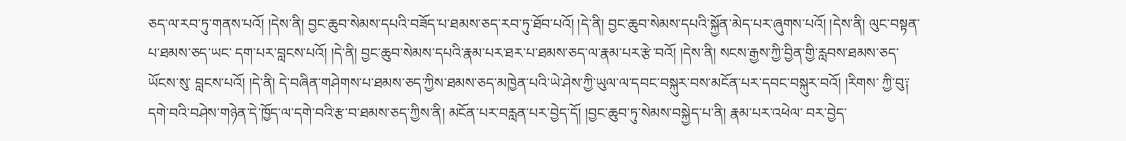ཅད་ལ་རབ་ཏུ་གནས་པའོ། །དེས་ནི། བྱང་ཆུབ་སེམས་དཔའི་བཟོད་པ་ཐམས་ཅད་རབ་ཏུ་ཐོབ་པའོ། །དེ་ནི། བྱང་ཆུབ་སེམས་དཔའི་སྐྱོན་མེད་པར་ཞུགས་པའོ། །དེས་ནི། ལུང་བསྟན་པ་ཐམས་ཅད་ཡང་ དག་པར་བླངས་པའོ། །དེ་ནི། བྱང་ཆུབ་སེམས་དཔའི་རྣམ་པར་ཐར་པ་ཐམས་ཅད་ལ་རྣམ་པར་རྩེ་བའོ། །དེས་ནི། སངས་རྒྱས་ཀྱི་བྱིན་གྱི་རླབས་ཐམས་ཅད་ཡོངས་སུ་ བླངས་པའོ། །དེ་ནི། དེ་བཞིན་གཤེགས་པ་ཐམས་ཅད་ཀྱིས་ཐམས་ཅད་མཁྱེན་པའི་ཡེ་ཤེས་ཀྱི་ཡུལ་ལ་དབང་བསྐུར་བས་མངོན་པར་དབང་བསྐུར་བའོ། །རིགས་ ཀྱི་བུ༑ དགེ་བའི་བཤེས་གཉེན་དེ་ཁྱོད་ལ་དགེ་བའི་རྩ་བ་ཐམས་ཅད་ཀྱིས་ནི། མངོན་པར་བརླན་པར་བྱེད་དོ། །བྱང་ཆུབ་ཏུ་སེམས་བསྐྱེད་པ་ནི། རྣམ་པར་འཕེལ་ བར་བྱེད་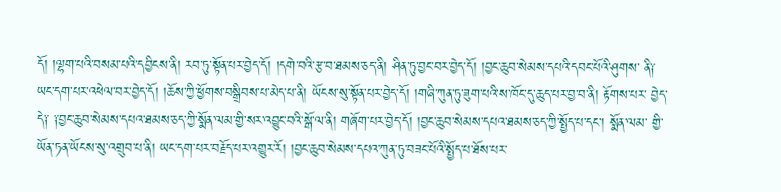དོ། །ལྷག་པའི་བསམ་པའི་དབྱིངས་ནི། རབ་ཏུ་སྟོན་པར་བྱེད་དོ། །དགེ་བའི་རྩ་བ་ཐམས་ཅད་ནི། ཤིན་ཏུ་བྱང་བར་བྱེད་དོ། །བྱང་ཆུབ་སེམས་དཔའི་དབང་པོའི་ཤུགས་ ནི༑ ཡང་དག་པར་འཕེལ་བར་བྱེད་དོ། །ཆོས་ཀྱི་ཕྱོགས་བསྒྲིབས་པ་མེད་པ་ནི། ཡོངས་སུ་སྟོན་པར་བྱེད་དོ། །གཞི་ཀུན་ཏུ་ཟུག་པའི་ས་ཁོང་དུ་ཆུད་པར་བྱ་བ་ནི། རྟོགས་པར་ བྱེད་དེ༑ ༑བྱང་ཆུབ་སེམས་དཔའ་ཐམས་ཅད་ཀྱི་སྨོན་ལམ་གྱི་སར་འབྱུང་བའི་སྒོ་ལ་ནི། གཞོག་པར་བྱེད་དོ། །བྱང་ཆུབ་སེམས་དཔའ་ཐམས་ཅད་ཀྱི་སྤྱོད་པ་དང་། སྨོན་ལམ་ གྱི་ཡོན་ཏན་ཡོངས་སུ་འགྲུབ་པ་ནི། ཡང་དག་པར་བརྗོད་པར་འགྱུར་རོ། །བྱང་ཆུབ་སེམས་དཔའ་ཀུན་ཏུ་བཟང་པོའི་སྤྱོད་པ་ཐོས་པར་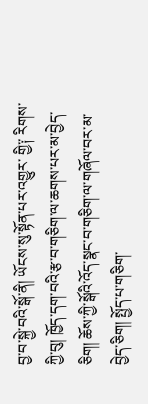བྱ་བ་སྐྱེ་བའི་སྒོ་ནི། ཡོངས་སུ་སྟོན་པར་འགྱུར་ གྱི༑ རིགས་ཀྱི་བུ། ཁྱོད་དག་བའི་རྩ་བ་གཅིག་ལ་ཆགས་པར་མ་བྱེད་ཅིག། ཆོས་ཀྱི་སྒོའི་འོད་སྣང་བ་གཅིག་ལ་གཞོལ་བར་མ་བྱེད་ཅིག། སྤྱོད་པ་གཅིག་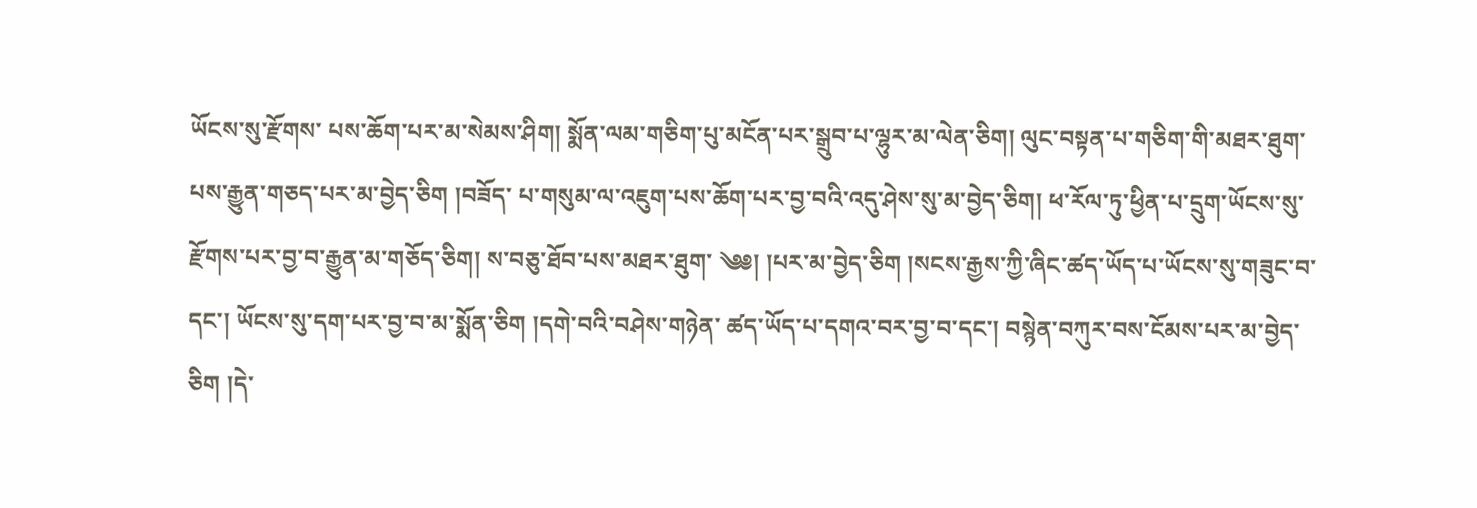ཡོངས་སུ་རྫོགས་ པས་ཆོག་པར་མ་སེམས་ཤིག། སྨོན་ལམ་གཅིག་པུ་མངོན་པར་སྒྲུབ་པ་ལྷུར་མ་ལེན་ཅིག། ལུང་བསྟན་པ་གཅིག་གི་མཐར་ཐུག་པས་རྒྱུན་གཅད་པར་མ་བྱེད་ཅིག །བཟོད་ པ་གསུམ་ལ་འཇུག་པས་ཆོག་པར་བྱ་བའི་འདུ་ཤེས་སུ་མ་བྱེད་ཅིག། ཕ་རོལ་ཏུ་ཕྱིན་པ་དྲུག་ཡོངས་སུ་རྫོགས་པར་བྱ་བ་རྒྱུན་མ་གཅོད་ཅིག། ས་བཅུ་ཐོབ་པས་མཐར་ཐུག་ ༄༅། །པར་མ་བྱེད་ཅིག །སངས་རྒྱས་ཀྱི་ཞིང་ཚད་ཡོད་པ་ཡོངས་སུ་གཟུང་བ་དང་། ཡོངས་སུ་དག་པར་བྱ་བ་མ་སྨོན་ཅིག །དགེ་བའི་བཤེས་གཉེན་ ཚད་ཡོད་པ་དགའ་བར་བྱ་བ་དང་། བསྙེན་བཀུར་བས་ངོམས་པར་མ་བྱེད་ཅིག །དེ་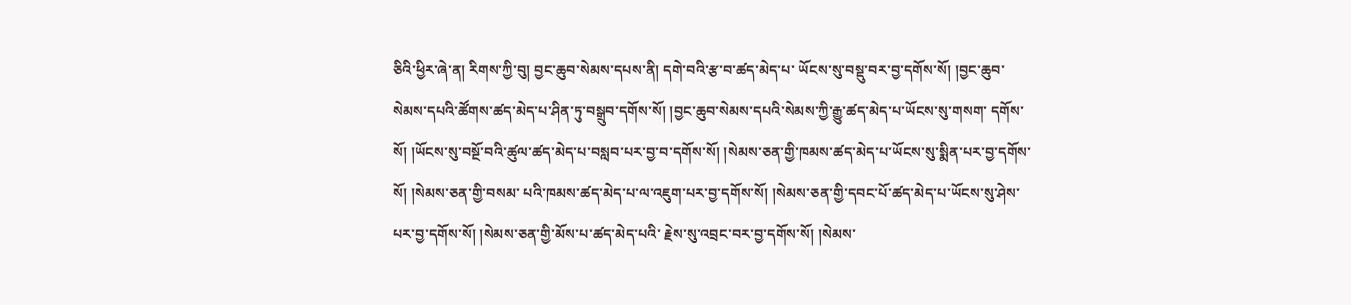ཅིའི་ཕྱིར་ཞེ་ན། རིགས་ཀྱི་བུ། བྱང་ཆུབ་སེམས་དཔས་ནི། དགེ་བའི་རྩ་བ་ཚད་མེད་པ་ ཡོངས་སུ་བསྡུ་བར་བྱ་དགོས་སོ། །བྱང་ཆུབ་སེམས་དཔའི་ཚོགས་ཚད་མེད་པ་ཤིན་ཏུ་བསྒྲུབ་དགོས་སོ། །བྱང་ཆུབ་སེམས་དཔའི་སེམས་ཀྱི་རྒྱུ་ཚད་མེད་པ་ཡོངས་སུ་གསག་ དགོས་སོ། །ཡོངས་སུ་བསྔོ་བའི་ཚུལ་ཚད་མེད་པ་བསླབ་པར་བྱ་བ་དགོས་སོ། །སེམས་ཅན་གྱི་ཁམས་ཚད་མེད་པ་ཡོངས་སུ་སྨིན་པར་བྱ་དགོས་སོ། །སེམས་ཅན་གྱི་བསམ་ པའི་ཁམས་ཚད་མེད་པ་ལ་འཇུག་པར་བྱ་དགོས་སོ། །སེམས་ཅན་གྱི་དབང་པོ་ཚད་མེད་པ་ཡོངས་སུ་ཤེས་པར་བྱ་དགོས་སོ། །སེམས་ཅན་གྱི་མོས་པ་ཚད་མེད་པའི་ རྗེས་སུ་འབྲང་བར་བྱ་དགོས་སོ། །སེམས་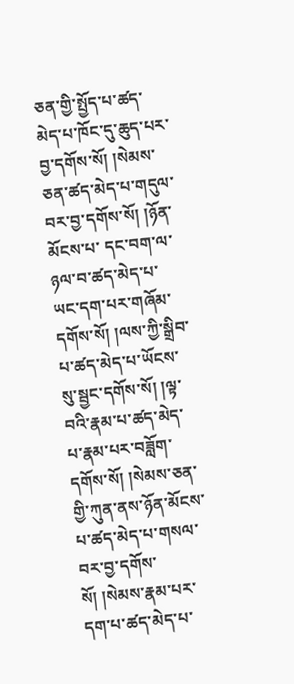ཅན་གྱི་སྤྱོད་པ་ཚད་མེད་པ་ཁོང་དུ་ཆུད་པར་བྱ་དགོས་སོ། །སེམས་ཅན་ཚད་མེད་པ་གདུལ་བར་བྱ་དགོས་སོ། །ཉོན་མོངས་པ་ དང་བག་ལ་ཉལ་བ་ཚད་མེད་པ་ཡང་དག་པར་གཞོམ་དགོས་སོ། །ལས་ཀྱི་སྒྲིབ་པ་ཚད་མེད་པ་ཡོངས་སུ་སྦྱང་དགོས་སོ། །ལྟ་བའི་རྣམ་པ་ཚད་མེད་པ་རྣམ་པར་བཟློག་ དགོས་སོ། །སེམས་ཅན་གྱི་ཀུན་ནས་ཉོན་མོངས་པ་ཚད་མེད་པ་གསལ་བར་བྱ་དགོས་སོ། །སེམས་རྣམ་པར་དག་པ་ཚད་མེད་པ་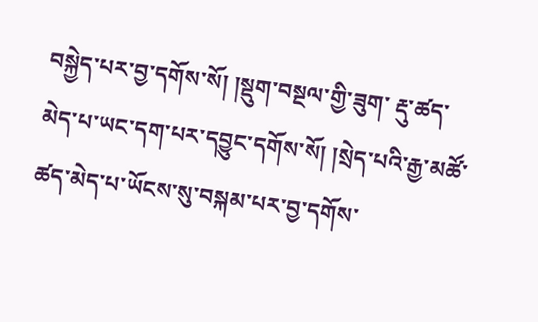བསྐྱེད་པར་བྱ་དགོས་སོ། །སྡུག་བསྔལ་གྱི་ཟུག་ རྡུ་ཚད་མེད་པ་ཡང་དག་པར་དབྱུང་དགོས་སོ། །སྲེད་པའི་རྒྱ་མཚོ་ཚད་མེད་པ་ཡོངས་སུ་བསྐམ་པར་བྱ་དགོས་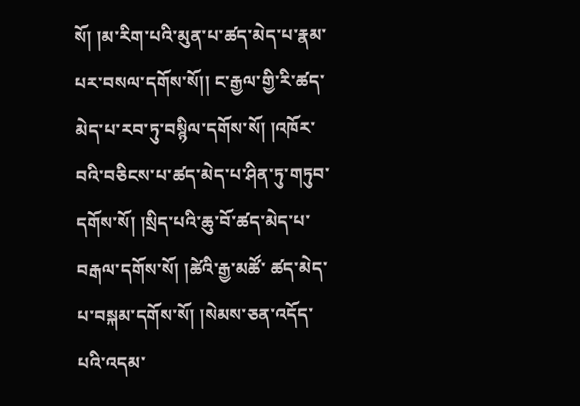སོ། །མ་རིག་པའི་མུན་པ་ཚད་མེད་པ་རྣམ་པར་བསལ་དགོས་སོ།། ང་རྒྱལ་གྱི་རི་ཚད་མེད་པ་རབ་ཏུ་བསྙིལ་དགོས་སོ། །འཁོར་བའི་བཅིངས་པ་ཚད་མེད་པ་ཤིན་ཏུ་གཏུབ་དགོས་སོ། །སྲིད་པའི་ཆུ་བོ་ཚད་མེད་པ་བརྒལ་དགོས་སོ། །ཚེའི་རྒྱ་མཚོ་ ཚད་མེད་པ་བསྐམ་དགོས་སོ། །སེམས་ཅན་འདོད་པའི་འདམ་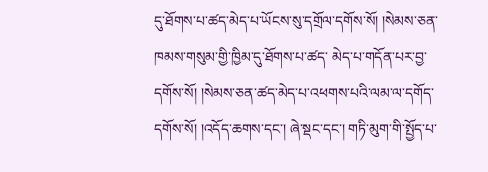དུ་ཐོགས་པ་ཚད་མེད་པ་ཡོངས་སུ་དགྲོལ་དགོས་སོ། །སེམས་ཅན་ཁམས་གསུམ་གྱི་ཁྱིམ་དུ་ཐོགས་པ་ཚད་ མེད་པ་གདོན་པར་བྱ་དགོས་སོ། །སེམས་ཅན་ཚད་མེད་པ་འཕགས་པའི་ལམ་ལ་དགོད་དགོས་སོ། །འདོད་ཆགས་དང་། ཞེ་སྡང་དང་། གཏི་མུག་གི་སྤྱོད་པ་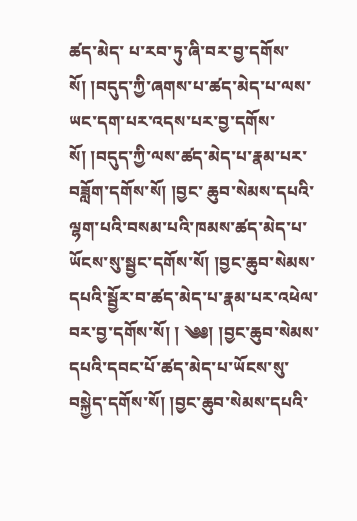ཚད་མེད་ པ་རབ་ཏུ་ཞི་བར་བྱ་དགོས་སོ། །བདུད་ཀྱི་ཞགས་པ་ཚད་མེད་པ་ལས་ཡང་དག་པར་འདས་པར་བྱ་དགོས་སོ། །བདུད་ཀྱི་ལས་ཚད་མེད་པ་རྣམ་པར་བཟློག་དགོས་སོ། །བྱང་ ཆུབ་སེམས་དཔའི་ལྷག་པའི་བསམ་པའི་ཁམས་ཚད་མེད་པ་ཡོངས་སུ་སྦྱང་དགོས་སོ། །བྱང་ཆུབ་སེམས་དཔའི་སྦྱོར་བ་ཚད་མེད་པ་རྣམ་པར་འཕེལ་བར་བྱ་དགོས་སོ། ། ༄༅། །བྱང་ཆུབ་སེམས་དཔའི་དབང་པོ་ཚད་མེད་པ་ཡོངས་སུ་བསྐྱེད་དགོས་སོ། །བྱང་ཆུབ་སེམས་དཔའི་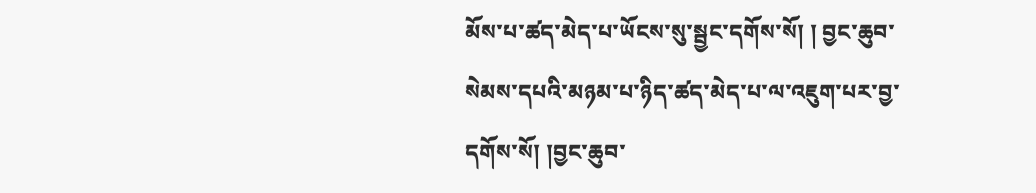མོས་པ་ཚད་མེད་པ་ཡོངས་སུ་སྦྱང་དགོས་སོ། ། བྱང་ཆུབ་སེམས་དཔའི་མཉམ་པ་ཉིད་ཚད་མེད་པ་ལ་འཇུག་པར་བྱ་དགོས་སོ། །བྱང་ཆུབ་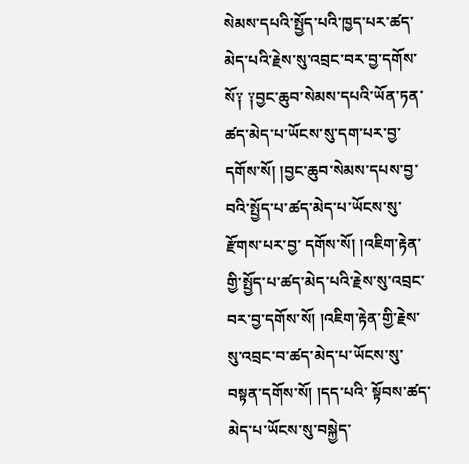སེམས་དཔའི་སྤྱོད་པའི་ཁྱད་པར་ཚད་མེད་པའི་རྗེས་སུ་འབྲང་བར་བྱ་དགོས་ སོ༑ ༑བྱང་ཆུབ་སེམས་དཔའི་ཡོན་ཏན་ཚད་མེད་པ་ཡོངས་སུ་དག་པར་བྱ་དགོས་སོ། །བྱང་ཆུབ་སེམས་དཔས་བྱ་བའི་སྤྱོད་པ་ཚད་མེད་པ་ཡོངས་སུ་རྫོགས་པར་བྱ་ དགོས་སོ། །འཇིག་རྟེན་གྱི་སྤྱོད་པ་ཚད་མེད་པའི་རྗེས་སུ་འབྲང་བར་བྱ་དགོས་སོ། །འཇིག་རྟེན་གྱི་རྗེས་སུ་འབྲང་བ་ཚད་མེད་པ་ཡོངས་སུ་བསྟན་དགོས་སོ། །དད་པའི་ སྟོབས་ཚད་མེད་པ་ཡོངས་སུ་བསྐྱེད་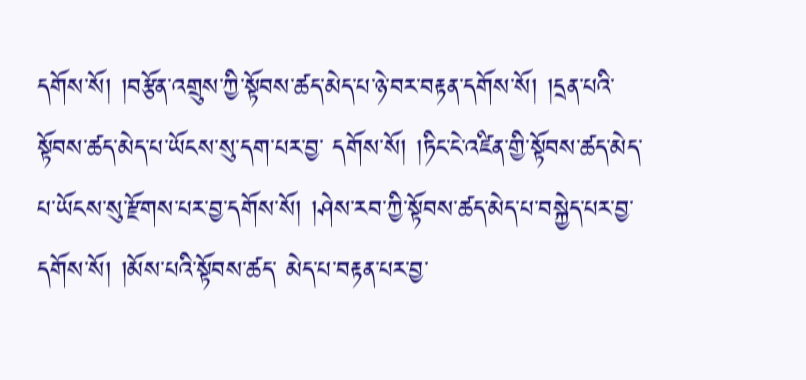དགོས་སོ། །བརྩོན་འགྲུས་ཀྱི་སྟོབས་ཚད་མེད་པ་ཉེ་བར་བརྟན་དགོས་སོ། །དྲན་པའི་སྟོབས་ཚད་མེད་པ་ཡོངས་སུ་དག་པར་བྱ་ དགོས་སོ། །ཏིང་ངེ་འཛིན་གྱི་སྟོབས་ཚད་མེད་པ་ཡོངས་སུ་རྫོགས་པར་བྱ་དགོས་སོ། །ཤེས་རབ་ཀྱི་སྟོབས་ཚད་མེད་པ་བསྐྱེད་པར་བྱ་དགོས་སོ། །མོས་པའི་སྟོབས་ཚད་ མེད་པ་བརྟན་པར་བྱ་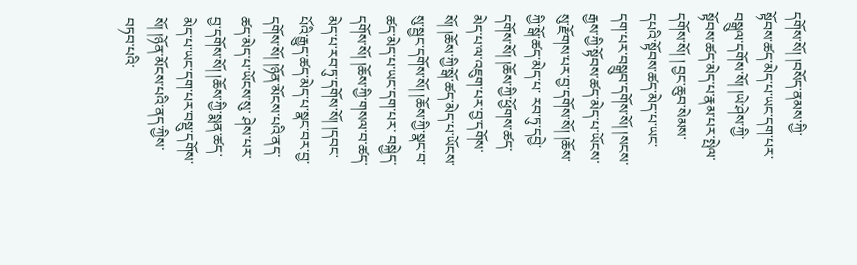དགོས་སོ། །བསོད་ནམས་ཀྱི་སྟོབས་ཚད་མེད་པ་ཡང་དག་པར་བསྒྲུལ་དགོས་སོ། །ཡེ་ཤེས་ཀྱི་སྟོབས་ཚད་མེད་པ་རྣམ་པར་སྤེལ་དགོས་སོ། ། བྱང་ཆུབ་སེམས་དཔའི་སྟོབས་ཚད་མེད་པ་ཡང་དག་པར་བསྒྲུབ་དགོས་སོ། །སངས་རྒྱས་ཀྱི་སྟོབས་ཚད་མེད་པ་ཡོངས་སུ་རྫོགས་པར་བྱ་དགོས་སོ། །ཆོས་ཀྱི་སྒོ་ཚད་མེད་པ་ རབ་ཏུ་དབྱེ་དགོས་སོ། །ཆོས་ཀྱི་ཕྱོགས་ཚད་མེད་པ་ལ་འཇུག་པར་བྱ་དགོས་སོ། །ཆོས་ཀྱི་སྒོ་ཚད་མེད་པ་ཡོངས་སུ་སྦྱང་དགོས་སོ། །ཆོས་ཀྱི་སྣང་བ་ཚད་མེད་པ་ཡང་དག་པར་ བསྐྱེད་དགོས་སོ། །ཆོས་ཀྱི་གསལ་བ་ཚད་མེད་པ་རབ་ཏུ་དགོས་སོ། །དབང་པོའི་རྒྱུད་ཚད་མེད་པ་སྣང་བར་བྱ་དགོས་སོ། །ཉོན་མོངས་པའི་ནད་ཚད་མེད་པ་ཡོངས་སུ་ ཤེས་པར་བྱ་དགོས་སོ། །ཆོས་ཀྱི་སྨན་ཚད་མེད་པ་ཡང་དག་པར་བསྡུ་དགོས་སོ། །ཉོན་མོངས་པའི་ནད་ཀྱིས་བཏབ་པའི་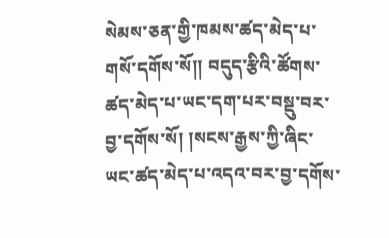སེམས་ཅན་གྱི་ཁམས་ཚད་མེད་པ་གསོ་དགོས་སོ།། བདུད་རྩིའི་ཚོགས་ཚད་མེད་པ་ཡང་དག་པར་བསྡུ་བར་བྱ་དགོས་སོ། །སངས་རྒྱས་ཀྱི་ཞིང་ཡང་ཚད་མེད་པ་འདའ་བར་བྱ་དགོས་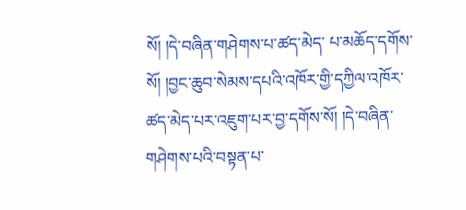སོ། །དེ་བཞིན་གཤེགས་པ་ཚད་མེད་ པ་མཆོད་དགོས་སོ། །བྱང་ཆུབ་སེམས་དཔའི་འཁོར་གྱི་དཀྱིལ་འཁོར་ཚད་མེད་པར་འཇུག་པར་བྱ་དགོས་སོ། །དེ་བཞིན་གཤེགས་པའི་བསྟན་པ་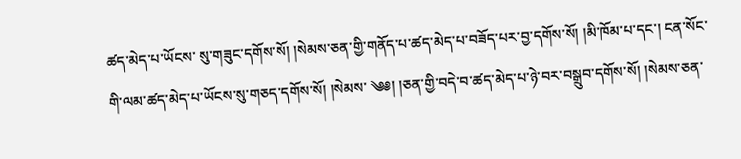ཚད་མེད་པ་ཡོངས་ སུ་གཟུང་དགོས་སོ། །སེམས་ཅན་གྱི་གནོད་པ་ཚད་མེད་པ་བཟོད་པར་བྱ་དགོས་སོ། །མི་ཁོམ་པ་དང་། ངན་སོང་གི་ལམ་ཚད་མེད་པ་ཡོངས་སུ་གཅད་དགོས་སོ། །སེམས་ ༄༅། །ཅན་གྱི་བདེ་བ་ཚད་མེད་པ་ཉེ་བར་བསྒྲུབ་དགོས་སོ། །སེམས་ཅན་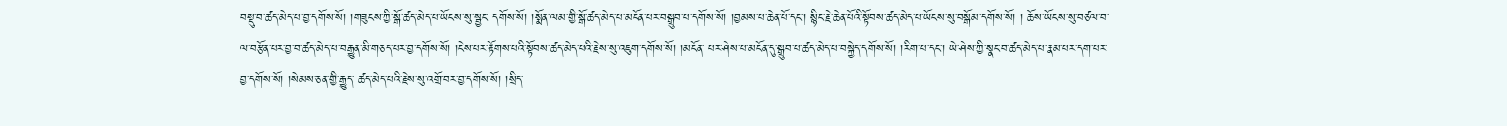བསྡུ་བ་ཚད་མེད་པ་བྱ་དགོས་སོ། །གཟུངས་ཀྱི་སྒོ་ཚད་མེད་པ་ཡོངས་སུ་སྦྱང་ དགོས་སོ། །སྨོན་ལམ་གྱི་སྒོ་ཚད་མེད་པ་མངོན་པར་བསྒྲུབ་པ་དགོས་སོ། །བྱམས་པ་ཆེན་པོ་དང་། སྙིང་རྗེ་ཆེན་པོའི་སྟོབས་ཚད་མེད་པ་ཡོངས་སུ་བསྒོམ་དགོས་སོ། ། ཆོས་ཡོངས་སུ་བཙལ་བ་ལ་བརྩོན་པར་བྱ་བ་ཚད་མེད་པ་བརྒྱུན་མི་གཅད་པར་བྱ་དགོས་སོ། །ངེས་པར་རྟོགས་པའི་སྟོབས་ཚད་མེད་པའི་རྗེས་སུ་འཇུག་དགོས་སོ། །མངོན་ པར་ཤེས་པ་མངོན་དུ་སྒྲུབ་པ་ཚད་མེད་པ་བསྐྱེད་དགོས་སོ། །རིག་པ་དང་། ཡེ་ཤེས་ཀྱི་སྣང་བ་ཚད་མེད་པ་རྣམ་པར་དག་པར་བྱ་དགོས་སོ། །སེམས་ཅན་གྱི་རྒྱུད་ ཚད་མེད་པའི་རྗེས་སུ་འགྲོ་བར་བྱ་དགོས་སོ། །སྲིད་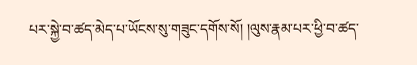པར་སྐྱེ་བ་ཚད་མེད་པ་ཡོངས་སུ་གཟུང་དགོས་སོ། །ལུས་རྣམ་པར་ཕྱི་བ་ཚད་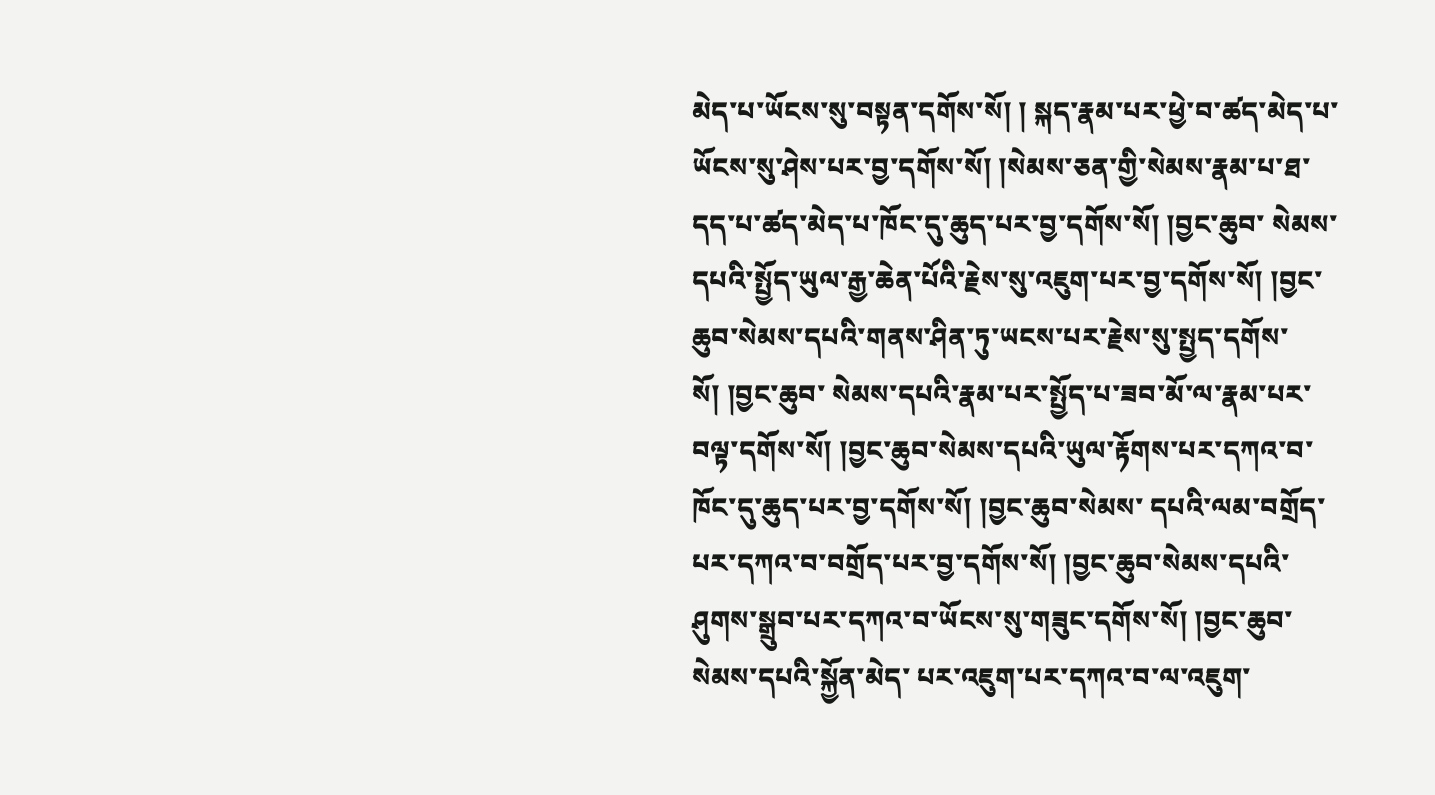མེད་པ་ཡོངས་སུ་བསྟན་དགོས་སོ། ། སྐད་རྣམ་པར་ཕྱེ་བ་ཚད་མེད་པ་ཡོངས་སུ་ཤེས་པར་བྱ་དགོས་སོ། །སེམས་ཅན་གྱི་སེམས་རྣམ་པ་ཐ་དད་པ་ཚད་མེད་པ་ཁོང་དུ་ཆུད་པར་བྱ་དགོས་སོ། །བྱང་ཆུབ་ སེམས་དཔའི་སྤྱོད་ཡུལ་རྒྱ་ཆེན་པོའི་རྗེས་སུ་འཇུག་པར་བྱ་དགོས་སོ། །བྱང་ཆུབ་སེམས་དཔའི་གནས་ཤིན་ཏུ་ཡངས་པར་རྗེས་སུ་སྤྱད་དགོས་སོ། །བྱང་ཆུབ་ སེམས་དཔའི་རྣམ་པར་སྤྱོད་པ་ཟབ་མོ་ལ་རྣམ་པར་བལྟ་དགོས་སོ། །བྱང་ཆུབ་སེམས་དཔའི་ཡུལ་རྟོགས་པར་དཀའ་བ་ཁོང་དུ་ཆུད་པར་བྱ་དགོས་སོ། །བྱང་ཆུབ་སེམས་ དཔའི་ལམ་བགྲོད་པར་དཀའ་བ་བགྲོད་པར་བྱ་དགོས་སོ། །བྱང་ཆུབ་སེམས་དཔའི་ཤུགས་སྒྲུབ་པར་དཀའ་བ་ཡོངས་སུ་གཟུང་དགོས་སོ། །བྱང་ཆུབ་སེམས་དཔའི་སྐྱོན་མེད་ པར་འཇུག་པར་དཀའ་བ་ལ་འཇུག་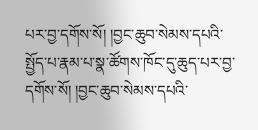པར་བྱ་དགོས་སོ། །བྱང་ཆུབ་སེམས་དཔའི་སྤྱོད་པ་རྣམ་པ་སྣ་ཚོགས་ཁོང་དུ་ཆུད་པར་བྱ་དགོས་སོ། །བྱང་ཆུབ་སེམས་དཔའི་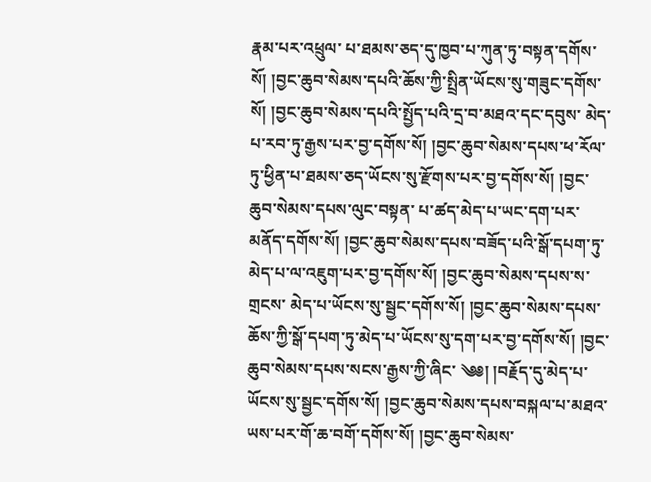རྣམ་པར་འཕྲུལ་ པ་ཐམས་ཅད་དུ་ཁྱབ་པ་ཀུན་ཏུ་བསྟན་དགོས་སོ། །བྱང་ཆུབ་སེམས་དཔའི་ཆོས་ཀྱི་སྤྲིན་ཡོངས་སུ་གཟུང་དགོས་སོ། །བྱང་ཆུབ་སེམས་དཔའི་སྤྱོད་པའི་དྲ་བ་མཐའ་དང་དབུས་ མེད་པ་རབ་ཏུ་རྒྱས་པར་བྱ་དགོས་སོ། །བྱང་ཆུབ་སེམས་དཔས་ཕ་རོལ་ཏུ་ཕྱིན་པ་ཐམས་ཅད་ཡོངས་སུ་རྫོགས་པར་བྱ་དགོས་སོ། །བྱང་ཆུབ་སེམས་དཔས་ལུང་བསྟན་ པ་ཚད་མེད་པ་ཡང་དག་པར་མནོད་དགོས་སོ། །བྱང་ཆུབ་སེམས་དཔས་བཟོད་པའི་སྒོ་དཔག་ཏུ་མེད་པ་ལ་འཇུག་པར་བྱ་དགོས་སོ། །བྱང་ཆུབ་སེམས་དཔས་ས་གྲངས་ མེད་པ་ཡོངས་སུ་སྦྱང་དགོས་སོ། །བྱང་ཆུབ་སེམས་དཔས་ཆོས་ཀྱི་སྒོ་དཔག་ཏུ་མེད་པ་ཡོངས་སུ་དག་པར་བྱ་དགོས་སོ། །བྱང་ཆུབ་སེམས་དཔས་སངས་རྒྱས་ཀྱི་ཞིང་ ༄༅། །བརྗོད་དུ་མེད་པ་ཡོངས་སུ་སྦྱང་དགོས་སོ། །བྱང་ཆུབ་སེམས་དཔས་བསྐལ་པ་མཐའ་ཡས་པར་གོ་ཆ་བགོ་དགོས་སོ། །བྱང་ཆུབ་སེམས་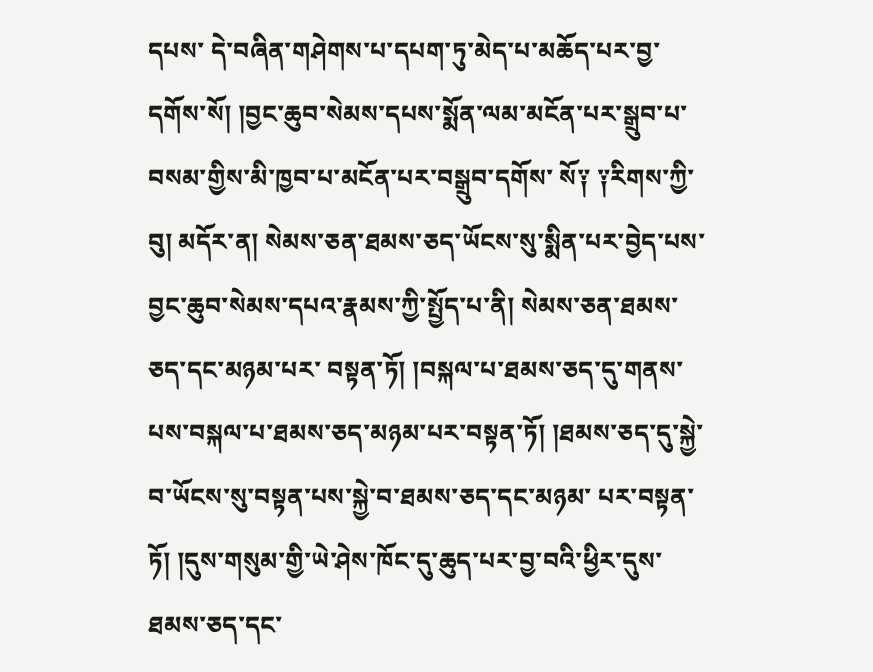དཔས་ དེ་བཞིན་གཤེགས་པ་དཔག་ཏུ་མེད་པ་མཆོད་པར་བྱ་དགོས་སོ། །བྱང་ཆུབ་སེམས་དཔས་སྨོན་ལམ་མངོན་པར་སྒྲུབ་པ་བསམ་གྱིས་མི་ཁྱབ་པ་མངོན་པར་བསྒྲུབ་དགོས་ སོ༑ ༑རིགས་ཀྱི་བུ། མདོར་ན། སེམས་ཅན་ཐམས་ཅད་ཡོངས་སུ་སྨིན་པར་བྱེད་པས་བྱང་ཆུབ་སེམས་དཔའ་རྣམས་ཀྱི་སྤྱོད་པ་ནི། སེམས་ཅན་ཐམས་ཅད་དང་མཉམ་པར་ བསྟན་ཏོ། །བསྐལ་པ་ཐམས་ཅད་དུ་གནས་པས་བསྐལ་པ་ཐམས་ཅད་མཉམ་པར་བསྟན་ཏོ། །ཐམས་ཅད་དུ་སྐྱེ་བ་ཡོངས་སུ་བསྟན་པས་སྐྱེ་བ་ཐམས་ཅད་དང་མཉམ་ པར་བསྟན་ཏོ། །དུས་གསུམ་གྱི་ཡེ་ཤེས་ཁོང་དུ་ཆུད་པར་བྱ་བའི་ཕྱིར་དུས་ཐམས་ཅད་དང་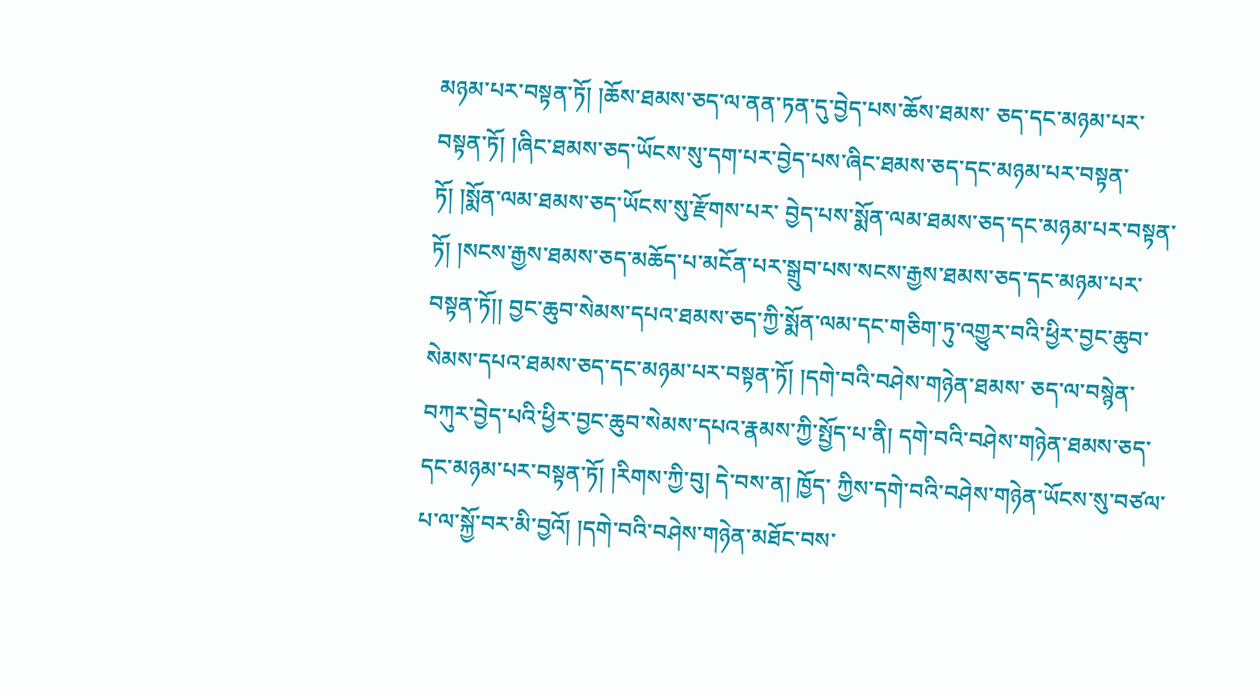མཉམ་པར་བསྟན་ཏོ། །ཆོས་ཐམས་ཅད་ལ་ནན་ཏན་དུ་བྱེད་པས་ཆོས་ཐམས་ ཅད་དང་མཉམ་པར་བསྟན་ཏོ། །ཞིང་ཐམས་ཅད་ཡོངས་སུ་དག་པར་བྱེད་པས་ཞིང་ཐམས་ཅད་དང་མཉམ་པར་བསྟན་ཏོ། །སྨོན་ལམ་ཐམས་ཅད་ཡོངས་སུ་རྫོགས་པར་ བྱེད་པས་སྨོན་ལམ་ཐམས་ཅད་དང་མཉམ་པར་བསྟན་ཏོ། །སངས་རྒྱས་ཐམས་ཅད་མཆོད་པ་མངོན་པར་སྒྲུབ་པས་སངས་རྒྱས་ཐམས་ཅད་དང་མཉམ་པར་བསྟན་ཏོ།། བྱང་ཆུབ་སེམས་དཔའ་ཐམས་ཅད་ཀྱི་སྨོན་ལམ་དང་གཅིག་ཏུ་འགྱུར་བའི་ཕྱིར་བྱང་ཆུབ་སེམས་དཔའ་ཐམས་ཅད་དང་མཉམ་པར་བསྟན་ཏོ། །དགེ་བའི་བཤེས་གཉེན་ཐམས་ ཅད་ལ་བསྙེན་བཀུར་བྱེད་པའི་ཕྱིར་བྱང་ཆུབ་སེམས་དཔའ་རྣམས་ཀྱི་སྤྱོད་པ་ནི། དགེ་བའི་བཤེས་གཉེན་ཐམས་ཅད་དང་མཉམ་པར་བསྟན་ཏོ། །རིགས་ཀྱི་བུ། དེ་བས་ན། ཁྱོད་ ཀྱིས་དགེ་བའི་བཤེས་གཉེན་ཡོངས་སུ་བཙལ་པ་ལ་སྐྱོ་བར་མི་བྱའོ། །དགེ་བའི་བཤེས་གཉེན་མཐོང་བས་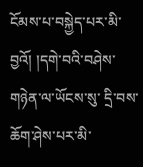ངོམས་པ་བསྐྱེད་པར་མི་བྱའོ། །དགེ་བའི་བཤེས་གཉེན་ལ་ཡོངས་སུ་ དྲི་བས་ཆོག་ཤེས་པར་མི་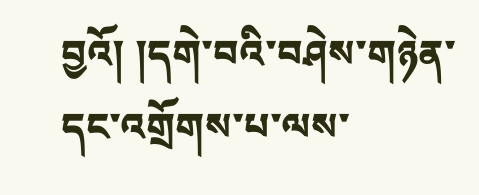བྱའོ། །དགེ་བའི་བཤེས་གཉེན་དང་འགྲོགས་པ་ལས་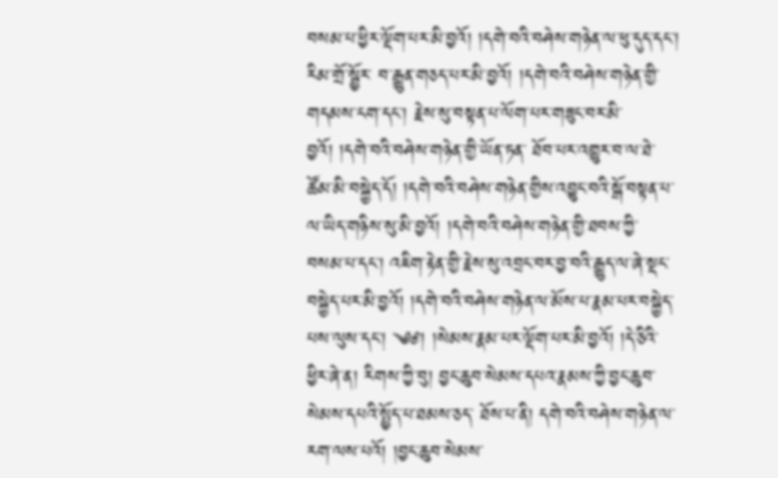བསམ་པ་ཕྱིར་ལྡོག་པར་མི་བྱའོ། །དགེ་བའི་བཤེས་གཉེན་ལ་ཕུ་དུད་དང་། རིམ་གྲོ་སྦྱོར་ བ་རྒྱུན་གཅད་པར་མི་བྱའོ། །དགེ་བའི་བཤེས་གཉེན་གྱི་གདམས་ངག་དང་། རྗེས་སུ་བསྟན་པ་ལོག་པར་གཟུང་བར་མི་བྱའོ། །དགེ་བའི་བཤེས་གཉེན་གྱི་ཡོན་ཏན་ ཐོབ་པར་འགྱུར་བ་ལ་ཐེ་ཚོམ་མི་བསྐྱེད་དོ། །དགེ་བའི་བཤེས་གཉེན་གྱིས་འབྱུང་བའི་སྒོ་བསྟན་པ་ལ་ཡིད་གཉིས་སུ་མི་བྱའོ། །དགེ་བའི་བཤེས་གཉེན་གྱི་ཐབས་ཀྱི་ བསམ་པ་དང་། འཇིག་རྟེན་གྱི་རྗེས་སུ་འབྲང་བར་བྱ་བའི་རྒྱུད་ལ་ཞེ་སྡང་བསྐྱེད་པར་མི་བྱའོ། །དགེ་བའི་བཤེས་གཉེན་ལ་མོས་པ་རྣམ་པར་བསྐྱེད་པས་ལུས་དང་། ༄༅། །སེམས་རྣམ་པར་ལྡོག་པར་མི་བྱའོ། །དེ་ཅིའི་ཕྱིར་ཞེ་ན། རིགས་ཀྱི་བུ། བྱང་ཆུབ་སེམས་དཔའ་རྣམས་ཀྱི་བྱང་ཆུབ་སེམས་དཔའི་སྤྱོད་པ་ཐམས་ཅད་ ཐོས་པ་ནི། དགེ་བའི་བཤེས་གཉེན་ལ་རག་ལས་པའོ། །བྱང་ཆུབ་སེམས་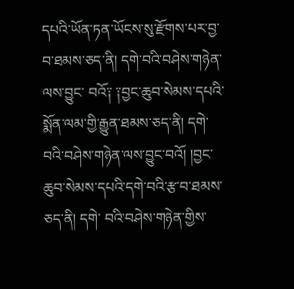དཔའི་ཡོན་ཏན་ཡོངས་སུ་རྫོགས་པར་བྱ་བ་ཐམས་ཅད་ནི། དགེ་བའི་བཤེས་གཉེན་ལས་བྱུང་ བའོ༑ ༑བྱང་ཆུབ་སེམས་དཔའི་སྨོན་ལམ་གྱི་རྒྱུན་ཐམས་ཅད་ནི། དགེ་བའི་བཤེས་གཉེན་ལས་བྱུང་བའོ། །བྱང་ཆུབ་སེམས་དཔའི་དགེ་བའི་རྩ་བ་ཐམས་ཅད་ནི། དགེ་ བའི་བཤེས་གཉེན་གྱིས་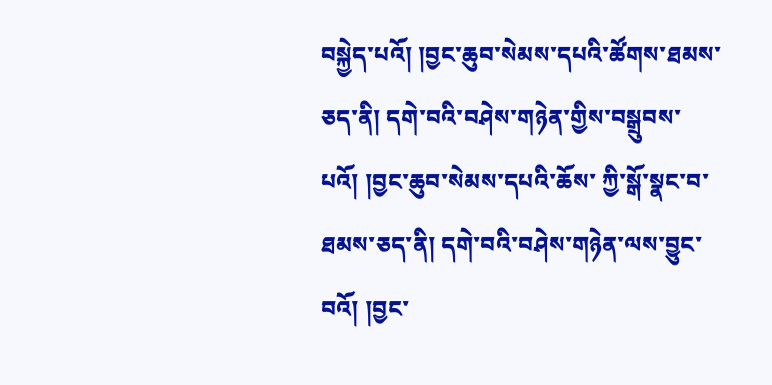བསྐྱེད་པའོ། །བྱང་ཆུབ་སེམས་དཔའི་ཚོགས་ཐམས་ཅད་ནི། དགེ་བའི་བཤེས་གཉེན་གྱིས་བསྒྲུབས་པའོ། །བྱང་ཆུབ་སེམས་དཔའི་ཆོས་ ཀྱི་སྒོ་སྣང་བ་ཐམས་ཅད་ནི། དགེ་བའི་བཤེས་གཉེན་ལས་བྱུང་བའོ། །བྱང་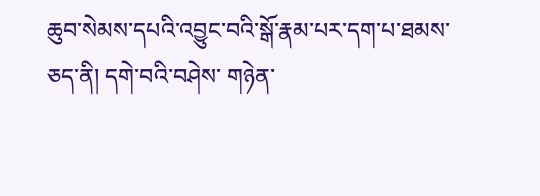ཆུབ་སེམས་དཔའི་འབྱུང་བའི་སྒོ་རྣམ་པར་དག་པ་ཐམས་ཅད་ནི། དགེ་བའི་བཤེས་ གཉེན་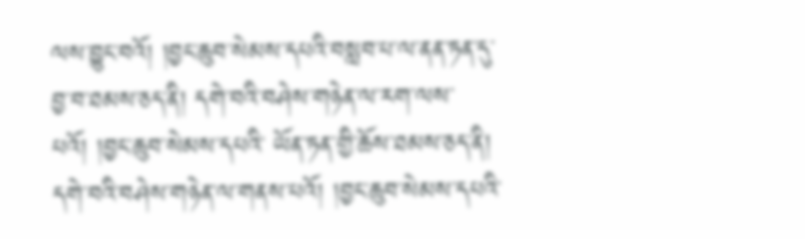ལས་བྱུང་བའོ། །བྱང་ཆུབ་སེམས་དཔའི་བསླབ་པ་ལ་ནན་ཏན་དུ་བྱ་བ་ཐམས་ཅད་ནི། དགེ་བའི་བཤེས་གཉེན་ལ་རག་ལས་པའོ། །བྱང་ཆུབ་སེམས་དཔའི་ ཡོན་ཏན་གྱི་ཆོས་ཐམས་ཅད་ནི། དགེ་བའི་བཤེས་གཉེན་ལ་གནས་པའོ། །བྱང་ཆུབ་སེམས་དཔའི་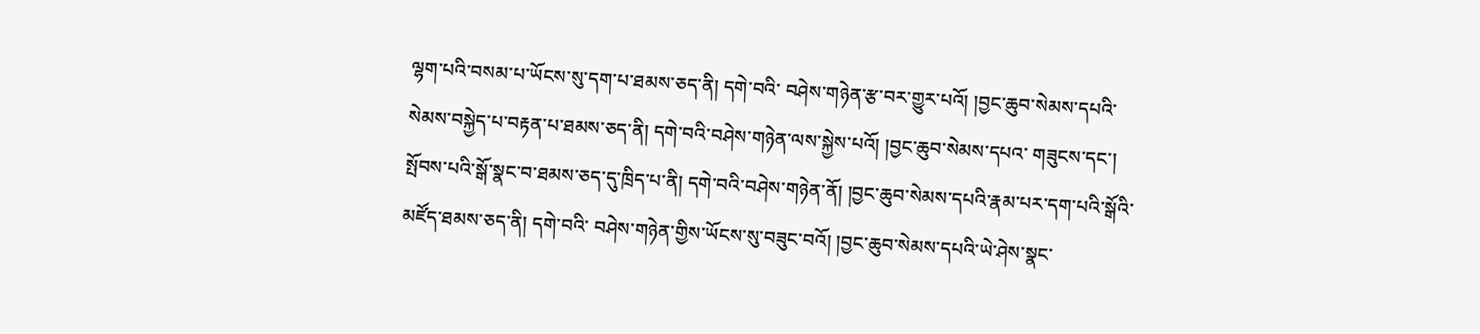ལྷག་པའི་བསམ་པ་ཡོངས་སུ་དག་པ་ཐམས་ཅད་ནི། དགེ་བའི་ བཤེས་གཉེན་རྩ་བར་གྱུར་པའོ། །བྱང་ཆུབ་སེམས་དཔའི་སེམས་བསྐྱེད་པ་བརྟན་པ་ཐམས་ཅད་ནི། དགེ་བའི་བཤེས་གཉེན་ལས་སྐྱེས་པའོ། །བྱང་ཆུབ་སེམས་དཔའ་ གཟུངས་དང་། སྤོབས་པའི་སྒོ་སྣང་བ་ཐམས་ཅད་དུ་ཁྲིད་པ་ནི། དགེ་བའི་བཤེས་གཉེན་ནོ། །བྱང་ཆུབ་སེམས་དཔའི་རྣམ་པར་དག་པའི་སྒོའི་མཛོད་ཐམས་ཅད་ནི། དགེ་བའི་ བཤེས་གཉེན་གྱིས་ཡོངས་སུ་བཟུང་བའོ། །བྱང་ཆུབ་སེམས་དཔའི་ཡེ་ཤེས་སྣང་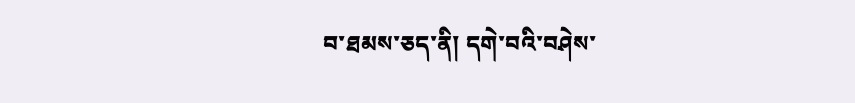བ་ཐམས་ཅད་ནི། དགེ་བའི་བཤེས་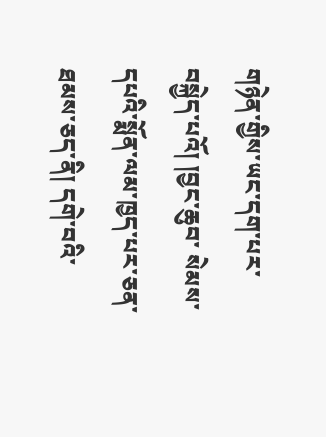གཉེན་གྱིས་ཡང་དག་པར་བསྐྱེད་པའོ། །བྱང་ཆུབ་ སེམས་དཔའི་སྨོན་ལམ་ཁྱད་པར་ཅན་ཐམས་ཅད་ནི། དགེ་བའི་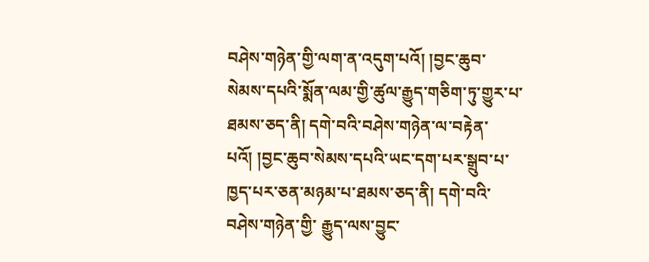བཤེས་གཉེན་གྱི་ལག་ན་འདུག་པའོ། །བྱང་ཆུབ་སེམས་དཔའི་སྨོན་ལམ་གྱི་ཚུལ་རྒྱུད་གཅིག་ཏུ་གྱུར་པ་ ཐམས་ཅད་ནི། དགེ་བའི་བཤེས་གཉེན་ལ་བརྟེན་པའོ། །བྱང་ཆུབ་སེམས་དཔའི་ཡང་དག་པར་སྒྲུབ་པ་ཁྱད་པར་ཅན་མཉམ་པ་ཐམས་ཅད་ནི། དགེ་བའི་བཤེས་གཉེན་གྱི་ རྒྱུད་ལས་བྱུང་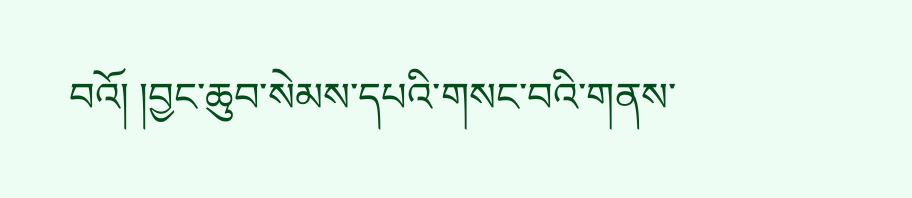བའོ། །བྱང་ཆུབ་སེམས་དཔའི་གསང་བའི་གནས་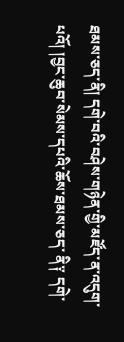ཐམས་ཅད་ནི། དགེ་བའི་བཤེས་གཉེན་གྱི་མཛོད་ན་འདུག་པའོ། །བྱང་ཆུབ་སེམས་དཔའི་ཆོས་ཐམས་ཅད་ ནི༑ དགེ་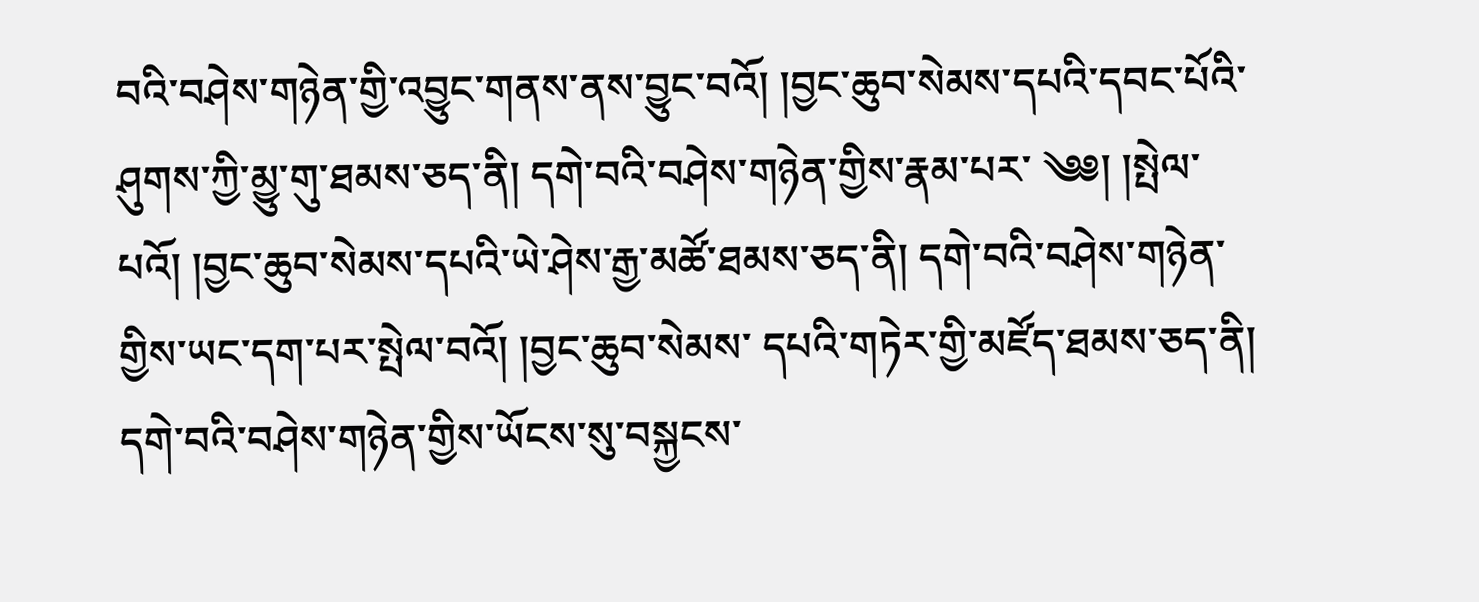བའི་བཤེས་གཉེན་གྱི་འབྱུང་གནས་ནས་བྱུང་བའོ། །བྱང་ཆུབ་སེམས་དཔའི་དབང་པོའི་ཤུགས་ཀྱི་མྱུ་གུ་ཐམས་ཅད་ནི། དགེ་བའི་བཤེས་གཉེན་གྱིས་རྣམ་པར་ ༄༅། །སྤེལ་པའོ། །བྱང་ཆུབ་སེམས་དཔའི་ཡེ་ཤེས་རྒྱ་མཚོ་ཐམས་ཅད་ནི། དགེ་བའི་བཤེས་གཉེན་གྱིས་ཡང་དག་པར་སྤེལ་བའོ། །བྱང་ཆུབ་སེམས་ དཔའི་གཏེར་གྱི་མཛོད་ཐམས་ཅད་ནི། དགེ་བའི་བཤེས་གཉེན་གྱིས་ཡོངས་སུ་བསྐྱངས་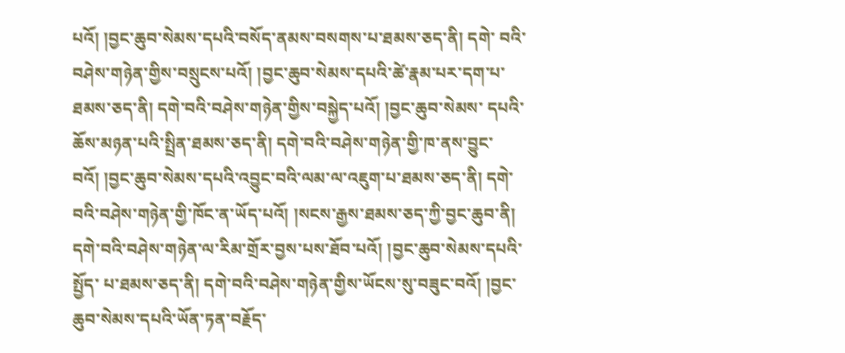པའོ། །བྱང་ཆུབ་སེམས་དཔའི་བསོད་ནམས་བསགས་པ་ཐམས་ཅད་ནི། དགེ་ བའི་བཤེས་གཉེན་གྱིས་བསྲུངས་པའོ། །བྱང་ཆུབ་སེམས་དཔའི་ཚེ་རྣམ་པར་དག་པ་ཐམས་ཅད་ནི། དགེ་བའི་བཤེས་གཉེན་གྱིས་བསྐྱེད་པའོ། །བྱང་ཆུབ་སེམས་ དཔའི་ཆོས་མཉན་པའི་སྤྲིན་ཐམས་ཅད་ནི། དགེ་བའི་བཤེས་གཉེན་གྱི་ཁ་ནས་བྱུང་བའོ། །བྱང་ཆུབ་སེམས་དཔའི་འབྱུང་བའི་ལམ་ལ་འཇུག་པ་ཐམས་ཅད་ནི། དགེ་ བའི་བཤེས་གཉེན་གྱི་ཁོང་ན་ཡོད་པའོ། །སངས་རྒྱས་ཐམས་ཅད་ཀྱི་བྱང་ཆུབ་ནི། དགེ་བའི་བཤེས་གཉེན་ལ་རིམ་གྲོར་བྱས་པས་ཐོབ་པའོ། །བྱང་ཆུབ་སེམས་དཔའི་སྤྱོད་ པ་ཐམས་ཅད་ནི། དགེ་བའི་བཤེས་གཉེན་གྱིས་ཡོངས་སུ་བཟུང་བའོ། །བྱང་ཆུབ་སེམས་དཔའི་ཡོན་ཏན་བརྗོད་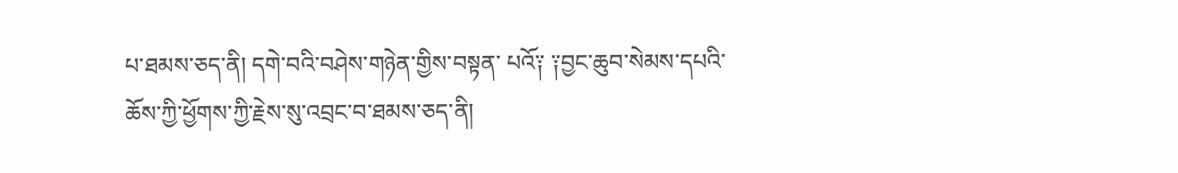པ་ཐམས་ཅད་ནི། དགེ་བའི་བཤེས་གཉེན་གྱིས་བསྟན་ པའོ༑ ༑བྱང་ཆུབ་སེམས་དཔའི་ཆོས་ཀྱི་ཕྱོགས་ཀྱི་རྗེས་སུ་འབྲང་བ་ཐམས་ཅད་ནི།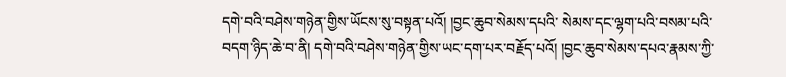དགེ་བའི་བཤེས་གཉེན་གྱིས་ཡོངས་སུ་བསྟན་པའོ། །བྱང་ཆུབ་སེམས་དཔའི་ སེམས་དང་ལྷག་པའི་བསམ་པའི་བདག་ཉིད་ཆེ་བ་ནི། དགེ་བའི་བཤེས་གཉེན་གྱིས་ཡང་དག་པར་བརྗོད་པའོ། །བྱང་ཆུབ་སེམས་དཔའ་རྣམས་ཀྱི་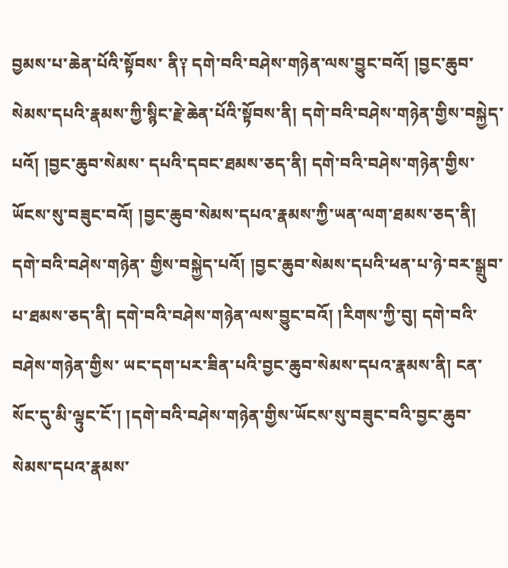བྱམས་པ་ཆེན་པོའི་སྟོབས་ ནི༑ དགེ་བའི་བཤེས་གཉེན་ལས་བྱུང་བའོ། །བྱང་ཆུབ་སེམས་དཔའི་རྣམས་ཀྱི་སྙིང་རྗེ་ཆེན་པོའི་སྟོབས་ནི། དགེ་བའི་བཤེས་གཉེན་གྱིས་བསྐྱེད་པའོ། །བྱང་ཆུབ་སེམས་ དཔའི་དབང་ཐམས་ཅད་ནི། དགེ་བའི་བཤེས་གཉེན་གྱིས་ཡོངས་སུ་བཟུང་བའོ། །བྱང་ཆུབ་སེམས་དཔའ་རྣམས་ཀྱི་ཡན་ལག་ཐམས་ཅད་ནི། དགེ་བའི་བཤེས་གཉེན་ གྱིས་བསྐྱེད་པའོ། །བྱང་ཆུབ་སེམས་དཔའི་ཕན་པ་ཉེ་བར་སྒྲུབ་པ་ཐམས་ཅད་ནི། དགེ་བའི་བཤེས་གཉེན་ལས་བྱུང་བའོ། །རིགས་ཀྱི་བུ། དགེ་བའི་བཤེས་གཉེན་གྱིས་ ཡང་དག་པར་ཟིན་པའི་བྱང་ཆུབ་སེམས་དཔའ་རྣམས་ནི། ངན་སོང་དུ་མི་ལྟུང་ངོ་། །དགེ་བའི་བཤེས་གཉེན་གྱིས་ཡོངས་སུ་བཟུང་བའི་བྱང་ཆུབ་སེམས་དཔའ་རྣམས་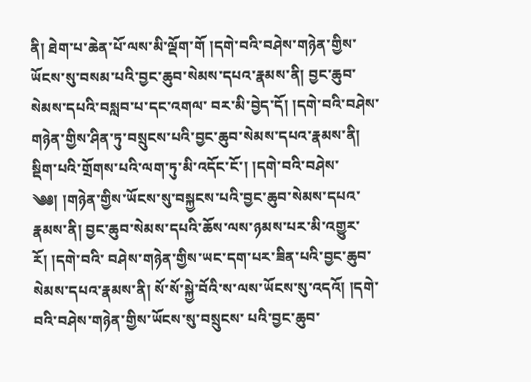ནི། ཐེག་པ་ཆེན་པོ་ལས་མི་ལྡོག་གོ །དགེ་བའི་བཤེས་གཉེན་གྱིས་ཡོངས་སུ་བསམ་པའི་བྱང་ཆུབ་སེམས་དཔའ་རྣམས་ནི། བྱང་ཆུབ་སེམས་དཔའི་བསླབ་པ་དང་འགལ་ བར་མི་བྱེད་དོ། །དགེ་བའི་བཤེས་གཉེན་གྱིས་ཤིན་ཏུ་བསྲུངས་པའི་བྱང་ཆུབ་སེམས་དཔའ་རྣམས་ནི། སྡིག་པའི་གྲོགས་པའི་ལག་ཏུ་མི་འདོང་ངོ་། །དགེ་བའི་བཤེས་ ༄༅། །གཉེན་གྱིས་ཡོངས་སུ་བསྐྱངས་པའི་བྱང་ཆུབ་སེམས་དཔའ་རྣམས་ནི། བྱང་ཆུབ་སེམས་དཔའི་ཆོས་ལས་ཉམས་པར་མི་འགྱུར་རོ། །དགེ་བའི་ བཤེས་གཉེན་གྱིས་ཡང་དག་པར་ཟིན་པའི་བྱང་ཆུབ་སེམས་དཔའ་རྣམས་ནི། སོ་སོ་སྐྱེ་བོའི་ས་ལས་ཡོངས་སུ་འདའོ། །དགེ་བའི་བཤེས་གཉེན་གྱིས་ཡོངས་སུ་བསྲུངས་ པའི་བྱང་ཆུབ་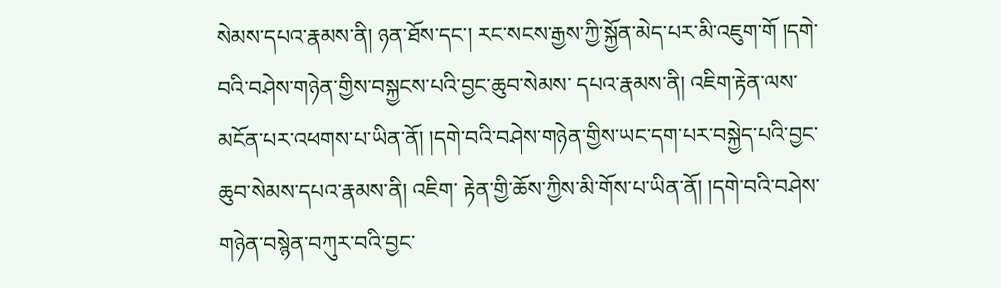སེམས་དཔའ་རྣམས་ནི། ཉན་ཐོས་དང་། རང་སངས་རྒྱས་ཀྱི་སྐྱོན་མེད་པར་མི་འཇུག་གོ །དགེ་བའི་བཤེས་གཉེན་གྱིས་བསྐྱངས་པའི་བྱང་ཆུབ་སེམས་ དཔའ་རྣམས་ནི། འཇིག་རྟེན་ལས་མངོན་པར་འཕགས་པ་ཡིན་ནོ། །དགེ་བའི་བཤེས་གཉེན་གྱིས་ཡང་དག་པར་བསྐྱེད་པའི་བྱང་ཆུབ་སེམས་དཔའ་རྣམས་ནི། འཇིག་ རྟེན་གྱི་ཆོས་ཀྱིས་མི་གོས་པ་ཡིན་ནོ། །དགེ་བའི་བཤེས་གཉེན་བསྙེན་བཀུར་བའི་བྱང་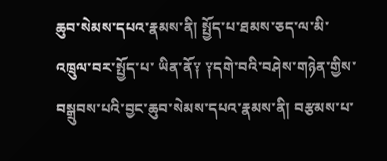ཆུབ་སེམས་དཔའ་རྣམས་ནི། སྤྱོད་པ་ཐམས་ཅད་ལ་མི་འཁྲུལ་བར་སྤྱོད་པ་ ཡིན་ནོ༑ ༑དགེ་བའི་བཤེས་གཉེན་གྱིས་བསྒྲུབས་པའི་བྱང་ཆུབ་སེམས་དཔའ་རྣམས་ནི། བརྩམས་པ་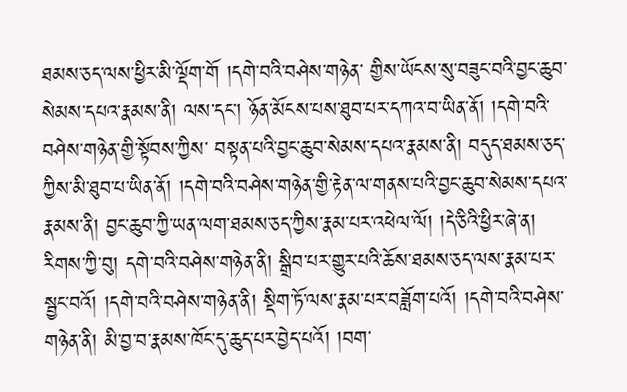ཐམས་ཅད་ལས་ཕྱིར་མི་ལྡོག་གོ །དགེ་བའི་བཤེས་གཉེན་ གྱིས་ཡོངས་སུ་བཟུང་བའི་བྱང་ཆུབ་སེམས་དཔའ་རྣམས་ནི། ལས་དང་། ཉོན་མོངས་པས་ཐུབ་པར་དཀའ་བ་ཡིན་ནོ། །དགེ་བའི་བཤེས་གཉེན་གྱི་སྟོབས་ཀྱིས་ བསྟན་པའི་བྱང་ཆུབ་སེམས་དཔའ་རྣམས་ནི། བདུད་ཐམས་ཅད་ཀྱིས་མི་ཐུབ་པ་ཡིན་ནོ། །དགེ་བའི་བཤེས་གཉེན་གྱི་རྟེན་ལ་གནས་པའི་བྱང་ཆུབ་སེམས་དཔའ་རྣམས་ནི། བྱང་ཆུབ་ཀྱི་ཡན་ལག་ཐམས་ཅད་ཀྱིས་རྣམ་པར་འཕེལ་ལོ། །དེ་ཅིའི་ཕྱིར་ཞེ་ན། རིགས་ཀྱི་བུ། དགེ་བའི་བཤེས་གཉེན་ནི། སྒྲིབ་པར་གྱུར་པའི་ཆོས་ཐམས་ཅད་ལས་རྣམ་པར་ སྦྱང་བའོ། །དགེ་བའི་བཤེས་གཉེན་ནི། སྡིག་ཏོ་ལས་རྣམ་པར་བཟློག་པའོ། །དགེ་བའི་བཤེས་གཉེན་ནི། མི་བྱ་བ་རྣམས་ཁོང་དུ་ཆུད་པར་བྱེད་པའོ། །བག་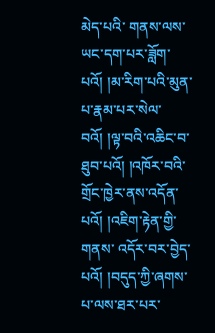མེད་པའི་ གནས་ལས་ཡང་དག་པར་ཟློག་པའོ། །མ་རིག་པའི་མུན་པ་རྣམ་པར་སེལ་བའོ། །ལྟ་བའི་འཆིང་བ་ཐུབ་པའོ། །འཁོར་བའི་གྲོང་ཁྱེར་ནས་འདོན་པའོ། །འཇིག་རྟེན་གྱི་གནས་ འདོར་བར་བྱེད་པའོ། །བདུད་ཀྱི་ཞགས་པ་ལས་ཐར་པར་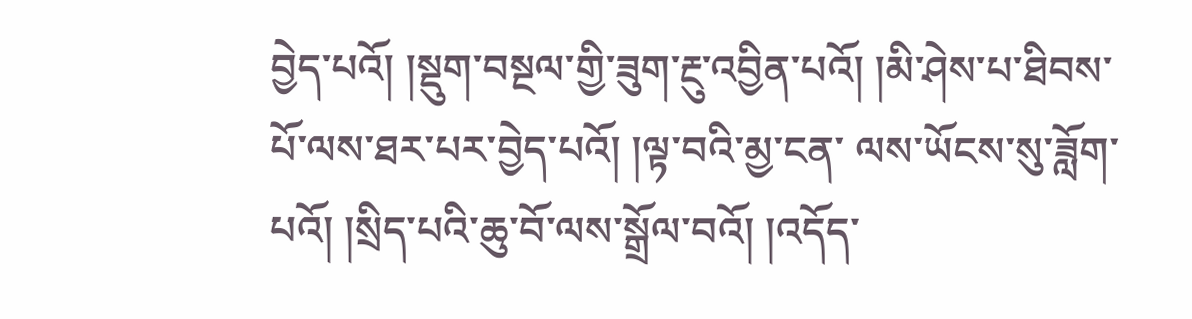བྱེད་པའོ། །སྡུག་བསྔལ་གྱི་ཟུག་རྔུ་འབྱིན་པའོ། །མི་ཤེས་པ་ཐིབས་པོ་ལས་ཐར་པར་བྱེད་པའོ། །ལྟ་བའི་མྱ་ངན་ ལས་ཡོངས་སུ་ཟློག་པའོ། །སྲིད་པའི་ཆུ་བོ་ལས་སྒྲོལ་བའོ། །འདོད་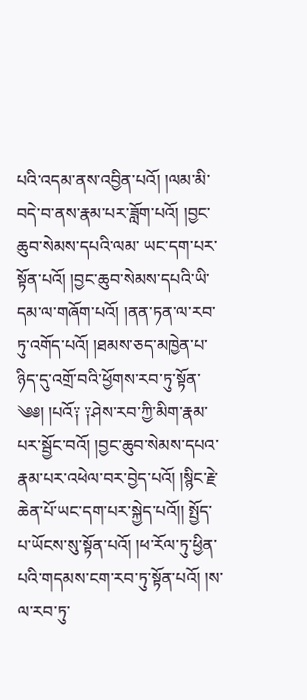པའི་འདམ་ནས་འབྱིན་པའོ། །ལམ་མི་བདེ་བ་ནས་རྣམ་པར་ཟློག་པའོ། །བྱང་ཆུབ་སེམས་དཔའི་ལམ་ ཡང་དག་པར་སྟོན་པའོ། །བྱང་ཆུབ་སེམས་དཔའི་ཡི་དམ་ལ་གཞོག་པའོ། །ནན་ཏན་ལ་རབ་ཏུ་འགོད་པའོ། །ཐམས་ཅད་མཁྱེན་པ་ཉིད་དུ་འགྲོ་བའི་ཕྱོགས་རབ་ཏུ་སྟོན་ ༄༅། །པའོ༑ ༑ཤེས་རབ་ཀྱི་མིག་རྣམ་པར་སྦྱོང་བའོ། །བྱང་ཆུབ་སེམས་དཔའ་རྣམ་པར་འཕེལ་བར་བྱེད་པའོ། །སྙིང་རྗེ་ཆེན་པོ་ཡང་དག་པར་སྐྱེད་པའོ།། སྤྱོད་པ་ཡོངས་སུ་སྟོན་པའོ། །ཕ་རོལ་ཏུ་ཕྱིན་པའི་གདམས་ངག་རབ་ཏུ་སྟོན་པའོ། །ས་ལ་རབ་ཏུ་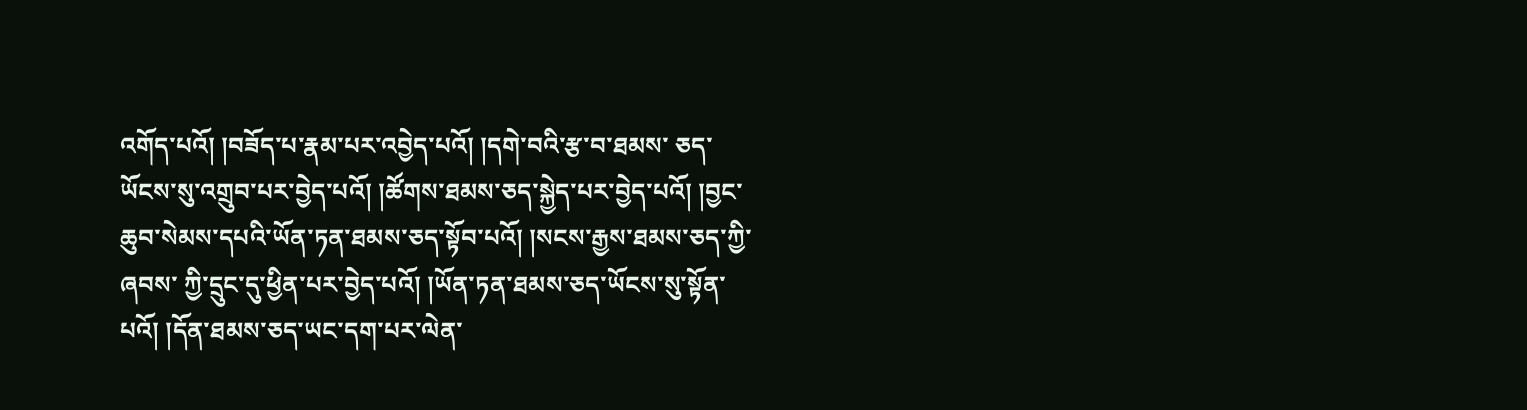འགོད་པའོ། །བཟོད་པ་རྣམ་པར་འབྱེད་པའོ། །དགེ་བའི་རྩ་བ་ཐམས་ ཅད་ཡོངས་སུ་འགྲུབ་པར་བྱེད་པའོ། །ཚོགས་ཐམས་ཅད་སྐྱེད་པར་བྱེད་པའོ། །བྱང་ཆུབ་སེམས་དཔའི་ཡོན་ཏན་ཐམས་ཅད་སྟོབ་པའོ། །སངས་རྒྱས་ཐམས་ཅད་ཀྱི་ཞབས་ ཀྱི་དྲུང་དུ་ཕྱིན་པར་བྱེད་པའོ། །ཡོན་ཏན་ཐམས་ཅད་ཡོངས་སུ་སྟོན་པའོ། །དོན་ཐམས་ཅད་ཡང་དག་པར་ལེན་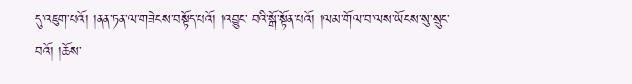དུ་འཇུག་པའོ། །ནན་ཏན་ལ་གཟེངས་བསྟོད་པའོ། །འབྱུང་ བའི་སྒོ་སྟོན་པའོ། །ལམ་གོལ་བ་ལས་ཡོངས་སུ་སྲུང་བའོ། །ཆོས་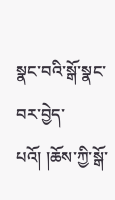སྣང་བའི་སྒོ་སྣང་བར་བྱེད་པའོ། །ཆོས་ཀྱི་སྒོ་